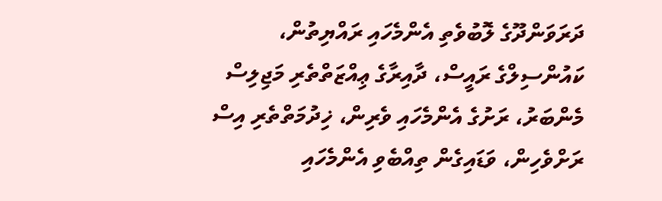ދަރަވަންދޫގެ ލޮބުވެތި އެންމެހައި ރައްޔިތުން، ކައުންސިލްގެ ރައީސް، ދާއިރާގެ ޢިއްޒަތްތެރި މަޖިލިސް މެންބަރު، ރަށުގެ އެންމެހައި ވެރިން، ޚިދުމަތްތެރި އިސް ރަށްވެހިން، ވަޑައިގެން ތިއްބެވި އެންމެހައި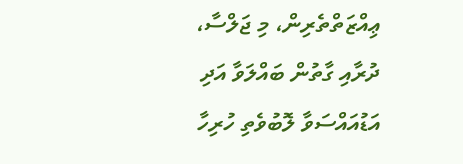ޢިއްޒަތްތެރިން، މި ޖަލްސާ، ދުރާއި ގާތުން ބައްލަވާ އަދި އަޑުއައްސަވާ ލޮބުވެތި ހުރިހާ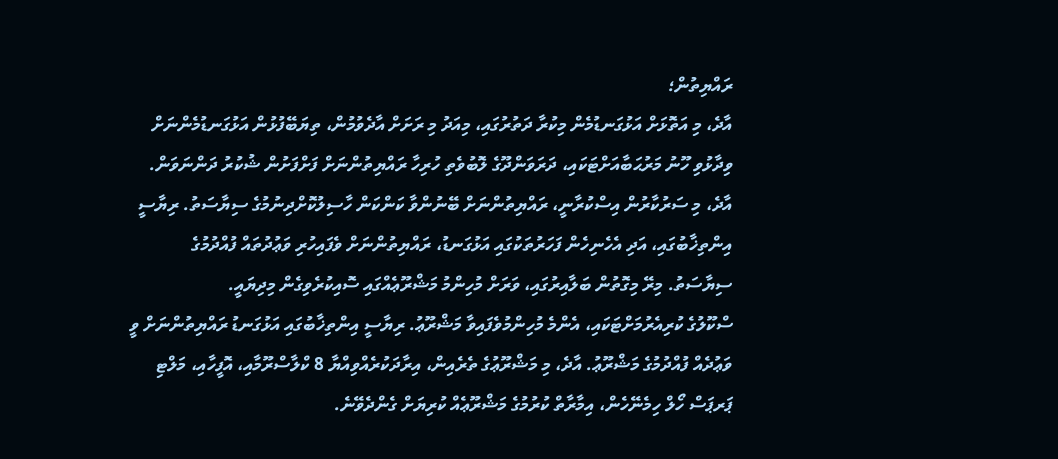ރައްޔިތުން؛
އާދެ، މި އަތޮޅަށް އަޅުގަނޑުމެން މިކުރާ ދަތުރުގައި، މިއަދު މި ރަށަށް އާދެވުމުން، ތިޔަބޭފުޅުން އަޅުގަނޑުމެންނަށް ވިދާޅުވި ހޫނު މަރުޙަބާއަށްޓަކައި، ދަރަވަންދޫގެ ލޮބުވެތި ހުރިހާ ރައްޔިތުންނަށް ފަށްފަށުން ޝުކުރު ދަންނަވަން.
އާދެ، މި ސަރުކާރުން އިސްކުރާނީ، ރައްޔިތުންނަށް ބޭނުންވާ ކަންކަން ހާސިލުކޮށްދިނުމުގެ ސިޔާސަތު. ރިޔާސީ އިންތިޚާބުގައި، އަދި އެހެނިހެން ފަހަރުތަކުގައި އަޅުގަނޑު، ރައްޔިތުންނަށް ވެފައިހުރި ވަޢުދުތައް ފުއްދުމުގެ ސިޔާސަތު. މިރޭ މިގޮތުން ބަލާއިރުގައި، ވަރަށް މުހިންމު މަޝްރޫޢެއްގައި ސޮއިކުރެވިގެން މިދިޔައީ.
ސްކޫލުގެ ކުރިއެރުމަށްޓަކައި، އެންމެ މުހިންމުވެފައިވާ މަޝްރޫޢު. ރިޔާސީ އިންތިޚާބުގައި އަޅުގަނޑު ރައްޔިތުންނަށް ވީ ވަޢުދެއް ފުއްދުމުގެ މަޝްރޫޢު. އާދެ، މި މަޝްރޫޢުގެ ތެރެއިން، އިރާދަކުރެއްވިއްޔާ 8 ކްލާސްރޫމާއި، އޮފީހާއި، މަލްޓި ޕަރޕަސް ހޯލް ހިމެނޭހެން، އިމާރާތް ކުރުމުގެ މަޝްރޫޢެއް ކުރިޔަށް ގެންދެވޭނެ.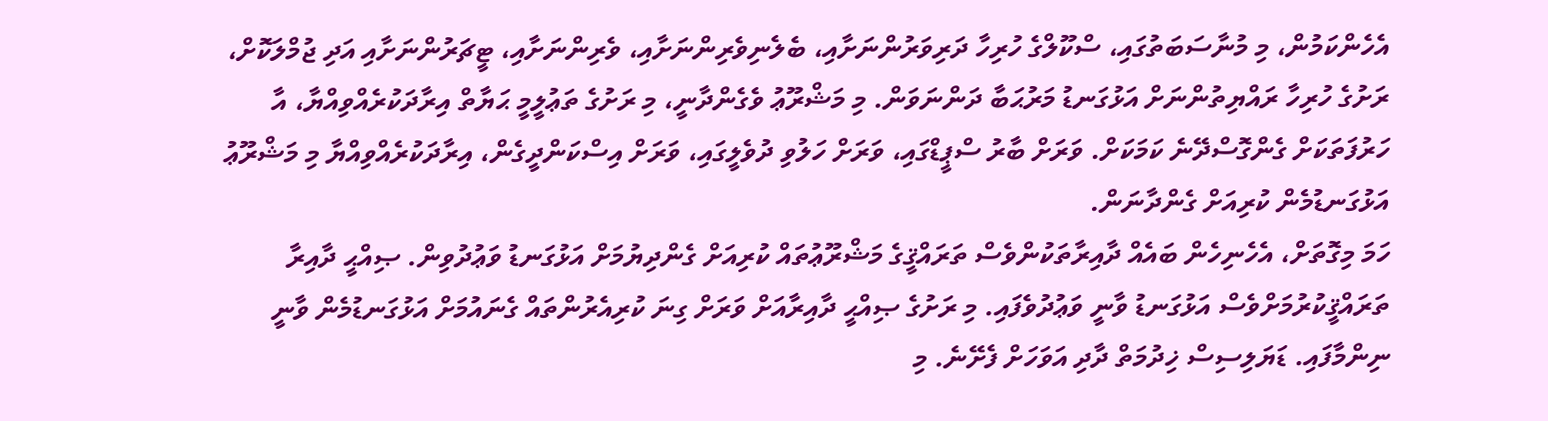އެހެންކަމުން، މި މުނާސަބަތުގައި، ސްކޫލްގެ ހުރިހާ ދަރިވަރުންނަށާއި، ބެލެނިވެރިންނަށާއި، ވެރިންނަށާއި، ޓީޗަރުންނަށާއި އަދި ޖުމްލަކޮށް، ރަށުގެ ހުރިހާ ރައްޔިތުންނަށް އަޅުގަނޑު މަރުޙަބާ ދަންނަވަން. މި މަޝްރޫޢު ވެގެންދާނީ، މި ރަށުގެ ތަޢުލީމީ ޙަޔާތް އިރާދަކުރެއްވިއްޔާ، އާ ހަރުފަތަކަށް ގެންގޮސްދޭނެ ކަމަކަށް. ވަރަށް ބާރު ސްޕީޑްގައި، ވަރަށް ހަލުވި ދުވެލީގައި، ވަރަށް އިސްކަންދީގެން، އިރާދަކުރެއްވިއްޔާ މި މަޝްރޫޢު އަޅުގަނޑުމެން ކުރިއަށް ގެންދާނަން.
ހަމަ މިގޮތަށް، އެހެނިހެން ބައެއް ދާއިރާތަކުންވެސް ތަރައްޤީގެ މަޝްރޫޢުތައް ކުރިއަށް ގެންދިޔުމަށް އަޅުގަނޑު ވަޢުދުވިން. ޞިއްޙީ ދާއިރާ ތަރައްޤީކުރުމަށްވެސް އަޅުގަނޑު ވާނީ ވަޢުދުވެފައި. މި ރަށުގެ ޞިއްޙީ ދާއިރާއަށް ވަރަށް ގިނަ ކުރިއެރުންތައް ގެނައުމަށް އަޅުގަނޑުމެން ވާނީ ނިންމާފައި. ޑަޔަލިސިސް ޚިދުމަތް ދާދި އަވަހަށް ފެށޭނެ. މި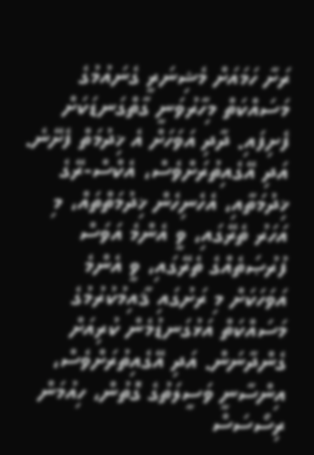ރަށާ ހަމައަށް މެޝިނަރީ ގެނައުމުގެ މަސައްކަތް މިހާރުވަނީ ގާތްގަނޑަކަށް ފެށިފައި. ދާދި އަވަހަށް އެ ޚިދުމަތް ފެށޭނެ. އަދި އޭގެއިތުރަށްވެސް، އެކްސް-ރޭގެ ޚިދުމަތާއި، އެހެނިހެން ޚިދުމަތްތައް، މި އަހަރު ތެރޭގައި، ވީ އެންމެ އަވަސް ފުރުޞަތެއްގެ ތެރޭގައި، ވީ އެންމެ އަވަހަކަށް މި ރަށުގައި ޤާއިމުކުރުމުގެ މަސައްކަތް އަޅުގަނޑުމެން ކުރިއަށް ގެންދާނަން. އަދި އޭގެއިތުރަށްވެސް، އިންސާނީ ވަސީލަތުގެ ގޮތުން، ހިއުމަން ރިސޯސަސް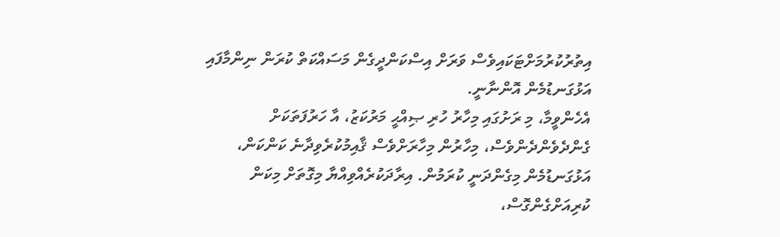އިތުރުކުރުމަށްޓަކައިވެސް ވަރަށް އިސްކަންދީގެން މަސައްކަތް ކުރަން ނިންމާފައި އަޅުގަނޑުމެން އޮންނާނީ.
އެހެންވީމާ، މި ރަށުގައި މިހާރު ހުރި ޞިއްޙީ މަރުކަޒު، އާ ހަރުފަތަކަށް ގެންދެވެންދެންވެސް، މިހާރުން މިހާރަށްވެސް ޤާއިމުކުރެވިދާނެ ކަންކަން، އަޅުގަނޑުމެން މިގެންދަނީ ކުރަމުން. އިރާދަކުރެއްވިއްޔާ މިގޮތަށް މިކަން ކުރިއަށްގެންގޮސް،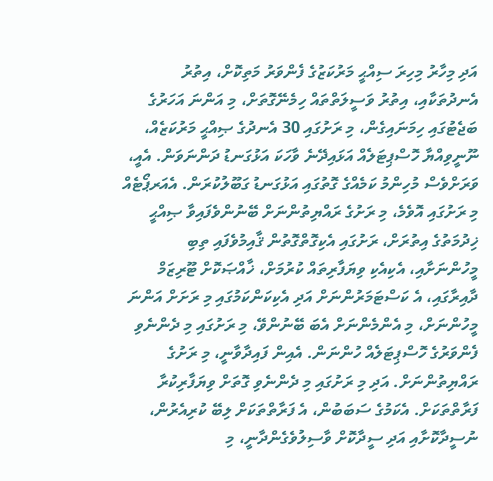އަދި މިހާރު މިހިރަ ސިއްޙީ މަރުކަޒުގެ ފެންވަރު މަތިކޮށް، އިތުރު އެނދުތަކާއި، އިތުރު ވަސީލަތްތައް ހިމެނޭގޮތަށް، މި އަންނަ އަހަރުގެ ބަޖެޓުގައި ހިމަނައިގެން، މި ރަށުގައި 30 އެނދުގެ ޞިއްޙީ މަރުކަޒެއް، ނޫނީވިއްޔާ ހޮސްޕިޓަލެއް އަޅައިދޭނެ ވާހަކަ އަޅުގަނޑު ދަންނަވަން. އެއީ، ވަރަށްވެސް މުހިންމު ކަމެއްގެ ގޮތުގައި އަޅުގަނޑު ގަބޫލުކުރަން. އެއަރޕޯޓެއް މި ރަށުގައި އޮވެމެ، މި ރަށުގެ ރައްޔިތުންނަށް ބޭނުންވެފައިވާ ޞިއްޙީ ޚިދުމަތުގެ އިތުރަށް، ރަށުގައި އެކިގޮތްގޮތުން ޤާއިމުވެފައި ތިބި މީހުންނަށާއި، އެކިއެކި ވިޔަފާރިތައް ކުރުމަށް، ޚާއްޞަކޮށް ޓޫރިޒަމް ދާއިރާގައި، އެ ކަސްޓަމަރުންނަށް އަދި އެކިކަންކަމުގައި މި ރަށަށް އަންނަ މީހުންނަށް، މި އެންމެންނަށް އެބަ ބޭނުންވޭ، މި ރަށުގައި މި ދެންނެވި ފެންވަރުގެ ހޮސްޕިޓަލެއް ހުންނަން. އެއިން ފައިދާވާނީ، މި ރަށުގެ ރައްޔިތުންނަށް. އަދި މި ރަށުގައި މި ދެންނެވި ގޮތަށް ވިޔަފާރިކުރާ ފަރާތްތަކަށް. އެކަމުގެ ސަބަބުން، އެ ފަރާތްތަކަށް ލިބޭ ކުރިއެރުން، ނުސީދާކޮށާއި އަދި ސީދާކޮށް ވާސިލުވެގެންދާނީ، މި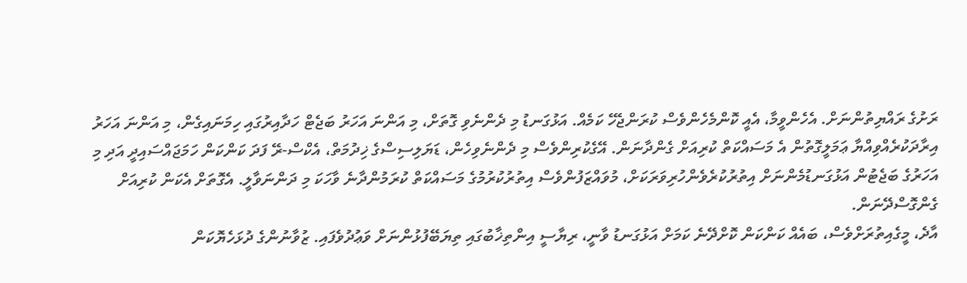ރަށުގެ ރައްޔިތުންނަށް. އެހެންވީމާ، އެއީ ކޮންމެހެންވެސް ކުރަންޖެހޭ ކަމެއް. އަޅުގަނޑު މި ދެންނެވި ގޮތަށް، މި އަންނަ އަހަރު ބަޖެޓް ހަދާއިރުގައި ހިމަނައިގެން، މި އަންނަ އަހަރު އިރާދަކުރެއްވިއްޔާ ޢަމަލީގޮތުން އެ މަސައްކަތް ކުރިއަށް ގެންދާނަން. އޭގެކުރިންވެސް މި ދެންނެވިހެން، ޑަޔަލިސިސްގެ ޚިދުމަތް، އެކްސް-ރޭ ފަދަ ކަންކަން ހަމަޖައްސައިދީ އަދި މި އަހަރުގެ ބަޖެޓުން އަޅުގަނޑުމެންނަށް އިތުރުކުރެވެންހުރިވަރަކަށް، މުވައްޒަފުންވެސް އިތުރުކުރުމުގެ މަސައްކަތް ކުރަމުންދާނެ ވާހަކަ މި ދަންނަވާލީ. އެގޮތަށް އެކަން ކުރިއަށް ގެންގޮސްދޭނަން.
އާދެ، މީގެއިތުރަށްވެސް، ބައެއް ކަންކަން ކޮށްދޭނެ ކަމަށް އަޅުގަނޑު ވާނީ، ރިޔާސީ އިންތިޚާބުގައި ތިޔަބޭފުޅުންނަށް ވަޢުދުވެފައި. ޒުވާނުންގެ ދުޅަހެޔޮކަން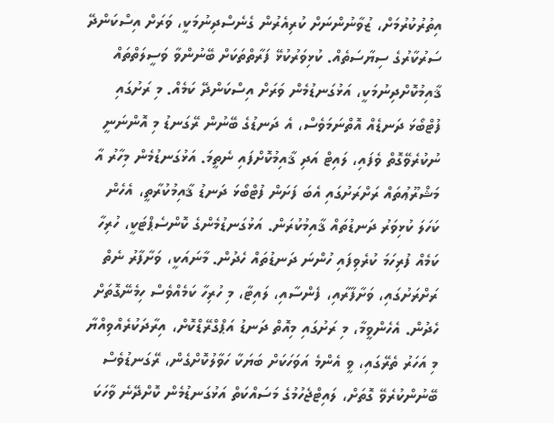އިތުރުކުރުމަށް، ޒުވާނުންނަށް ކުރިއެރުން ގެނެސްދިނުމަކީ، ވަރަށް އިސްކަންދޭ ސަރުކާރުގެ ސިޔާސަތެއް. ކުޅިވަރުކުޅޭ ފަރާތްތަކަށް ބޭނުންވާ ވަސީލަތްތައް ޤާއިމުކޮށްދިނުމަކީ، އަޅުގަނޑުމެން ވަރަށް އިސްކަންދޭ ކަމެއް. މި ރަށުގައި ފުޓްބޯޅަ ދަނޑެއް އޮތްނަމަވެސް، އެ ދަނޑުގެ ބޭނުން ރޭގަނޑު މި އޮންނަނީ ނުކުރެވޭގޮތް ވެފައި، ލައިޓް އަދި ޤާއިމުކޮށްފައި ނެތީމަ. އަޅުގަނޑުމެން މިހާރު އާ މަޝްރޫޢުތައް ރަށްރަށުގައި އެބަ ފަށަން ފުޓްބޯޅަ ދަނޑު ޤާއިމުކުރާތީ، އެހެން ކަހަލަ ކުޅިވަރު ދަނޑުތައް ޤާއިމުކުރަން. އަޅުގަނޑުމެންގެ ކޮންސެޕްޓަކީ، ހުރިހާ ކަމެއް ފުރިހަމަ ކުރެވިފައި ހުންނަ ދަނޑުތައް ހެދުން. މާނައަކީ، ވަށާފާރު ނެތް ރަށްރަށުގައި، ވަށާފާރާއި، ފެންސާއި، ލައިޓާ، މި ހުރިހާ ކަމެއްވެސް ހިމެނޭގޮތަށް ހެދުން. އެހެންވީމާ، މި ރަށުގައި މިއޮތް ދަނޑު އަޕްގްރޭޑްކޮށް، އިރާދަކުރެއްވިއްޔާ މި އަހަރު ތެރޭގައި، ވީ އެންމެ އަވަހަކަށް ބަޔަކާ ހަވާލުކޮށްގެން، ރޭގަނޑުވެސް ބޭނުންކުރެވޭ ގޮތަށް، ލައިޓްޖެހުމުގެ މަސައްކަތް އަޅުގަނޑުމެން ކޮށްދޭނެ ވާހަކަ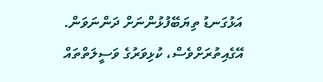އަޅުގަނޑު ތިޔަބޭފުޅުންނަށް ދަންނަވަން. އޭގެއިތުރަށްވެސް، ކުޅިވަރުގެ ވަސީލަތްތައް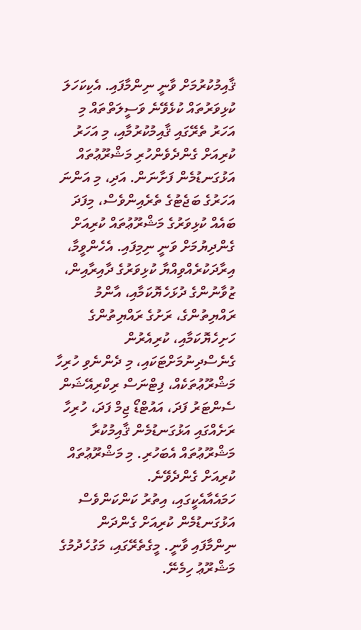ޤާއިމުކުރުމަށް ވާނީ ނިންމާފައި. އެކިކަހަލަ ކުޅިވަރުތައް ކުޅެވޭނެ ވަސީލަތްތައް މި އަހަރު ތެރޭގައި ޤާއިމުކުރުމާއި، މި އަހަރު ކުރިއަށް ގެންދެވެންހުރި މަޝްރޫޢުތައް އަޅުގަނޑުމެން ފަށާނަން. އަދި، މި އަންނަ އަހަރުގެ ބަޖެޓުގެ ތެރެއިންވެސް، މިފަދަ ބައެއް ކުޅިވަރުގެ މަޝްރޫޢުތައް ކުރިއަށް ގެންދިޔުމަށް ވަނީ ނިމިފައި. އެހެންވީމާ، އިރާދަކުރެއްވިއްޔާ ކުޅިވަރުގެ ދާއިރާއިން، ޒުވާނުންގެ ދުޅަހެޔޮކަމާއި، އާންމު ރައްޔިތުންގެ، ރަށުގެ ރައްޔިތުންގެ ހަށިހެޔޮކަމާއި، ކުރިއެރުން ގެނެސްދިނުމަށްޓަކައި، މި ދެންނެވި ހުރިހާ މަޝްރޫޢުތަކެއް، ފިޓްނަސް ރިކްރިއޭޝަން ސެންޓަރު ފަދަ، އައުޓްޑޯ ޖިމް ފަދަ، ހުރިހާ ރަށެއްގައި އަޅުގަނޑުމެން ޤާއިމުކުރާ މަޝްރޫޢުތައް އެބަހުރި. މި މަޝްރޫޢުތައް ކުރިއަށް ގެންދެވޭނެ.
ހަމައެއާއެކީގައި، އިތުރު ކަންކަންވެސް އަޅުގަނޑުމެން ކުރިއަށް ގެންދަން ނިންމާފައި ވާނީ. މީގެތެރޭގައި، މަގުހެދުމުގެ މަޝްރޫޢު ހިމެނޭ.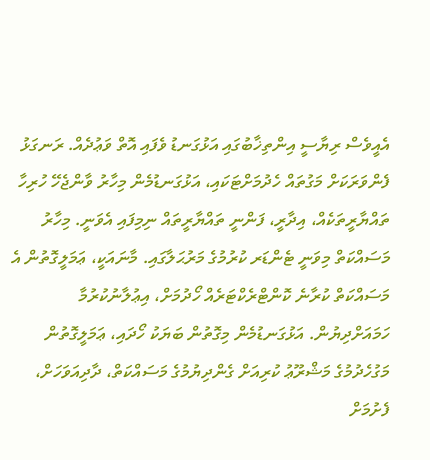އެއީވެސް ރިޔާސީ އިންތިޚާބުގައި އަޅުގަނޑު ވެފައި އޮތް ވަޢުދެއް. ރަނގަޅު ފެންވަރަކަށް މަގުތައް ހެދުމަށްޓަކައި، އަޅުގަނޑުމެން މިހާރު ވާންޖެހޭ ހުރިހާ ތައްޔާރީތަކެއް، އިދާރީ، ފަންނީ ތައްޔާރީތައް ނިމިފައި އެވަނީ. މިހާރު މަސައްކަތް މިވަނީ ޓެންޑަރ ކުރުމުގެ މަރުޙަލާގައި. މާނައަކީ، ޢަމަލީގޮތުން އެ މަސައްކަތް ކުރާނެ ކޮންޓްރެކްޓަރެއް ހޯދުމަށް، އިޢުލާނުކުރުމާ ހަމައަށްދިޔުން. އަޅުގަނޑުމެން މިގޮތުން ބަޔަކު ހޯދައި، ޢަމަލީގޮތުން މަގުހެދުމުގެ މަޝްރޫޢު ކުރިއަށް ގެންދިޔުމުގެ މަސައްކަތް، ދާދިއަވަހަށް، ފެށުމަށް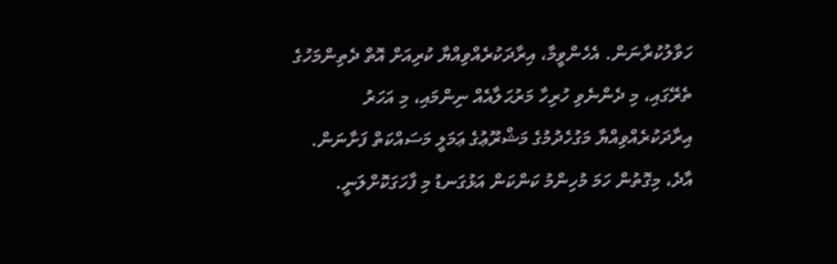ހަވާލުކުރާނަން. އެހެންވީމާ، އިރާދަކުރެއްވިއްޔާ ކުރިއަށް އޮތް ދެތިންމަހުގެ ތެރޭގައި، މި ދެންނެވި ހުރިހާ މަރުޙަލާއެއް ނިންމައި، މި އަހަރު އިރާދަކުރެއްވިއްޔާ މަގުހެދުމުގެ މަޝްރޫޢުގެ ޢަމަލީ މަސައްކަތް ފަށާނަން.
އާދެ، މިގޮތުން ހަމަ މުހިންމު ކަންކަން އަޅުގަނޑު މި ފާހަގަކޮށްލަނީ.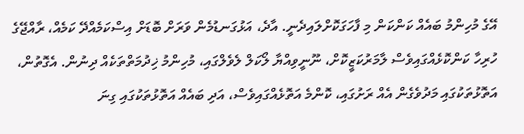އޭގެ މުހިންމު ބައެއް ކަންކަން މި ފާހަގަކޮށްލައިދެނީ. އާދެ، އަޅުގަނޑުމެން ވަރަށް ބޮޑަށް އިސްކަމެއްދޭ ކަމެއް، ރާއްޖޭގެ ހުރިހާ ކަންކޮޅެއްގައިވެސް ލާމަރުކަޒީކޮށް، ނޫނީވިއްޔާ ލޯކަލް ލެވެލްގައި، މުހިންމު ޚިދުމަތްތަކެއް ދިނުން. އެގޮތުން، އަތޮޅުތަކުގައި މަދުވެގެން އެއް ރަށުގައި، ކޮންމެ އަތޮޅެއްގައިވެސް، އަދި ބައެއް އަތޮޅުތަކުގައި ގިނަ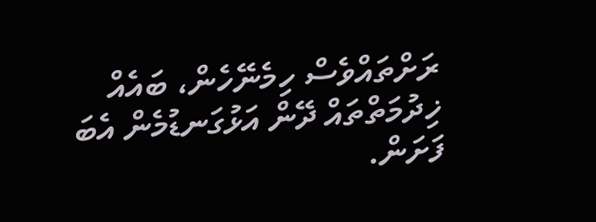ރަށްތައްވެސް ހިމެނޭހެން، ބައެއް ޚިދުމަތްތައް ދޭން އަޅުގަނޑުމެން އެބަ ފަށަން.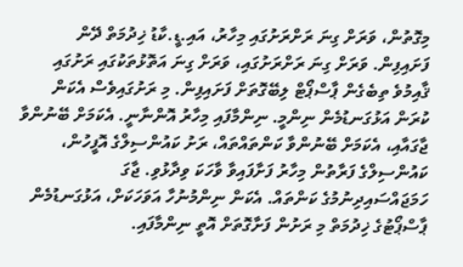މިގޮތުން، ވަރަށް ގިނަ ރަށްރަށުގައި މިހާރު، އައި.ޑީ.ކާޑު ޚިދުމަތް ދޭން ފަށައިފިން. ވަރަށް ގިނަ ރަށްރަށުގައި، ވަރަށް ގިނަ އަތޮޅުތަކުގައި ރަށުގައި ޤާއިމުވެ ތިބެގެން ޕާސްޕޯޓް ލިބޭގޮތަށް ފަށައިފިން. މި ރަށުގައިވެސް އެކަން ކުރަން އަޅުގަނޑުމެން ނިންމީ. ނިންމާފައި މިހާރު އޮންނާނީ. އެކަމަށް ބޭނުންވާ ޖާގައާއި، އެކަމަށް ބޭނުންވާ ކަންތައްތައް، ރަށު ކައުންސިލްގެ އޮފީހުން، ކައުންސިލްގެ ފަރާތުން މިހާރު ފަށާފައިވާ ވާހަކަ ވިދާޅުވި. ޖާގަ ހަމަޖައްސައިދިނުމުގެ ކަންތައް. އެކަން ނިންމުނުހާ އަވަހަކަށް، އަޅުގަނޑުމެން ޕާސްޕޯޓުގެ ޚިދުމަތް މި ރަށުން ފަށާގޮތަށް އޮތީ ނިންމާފައި.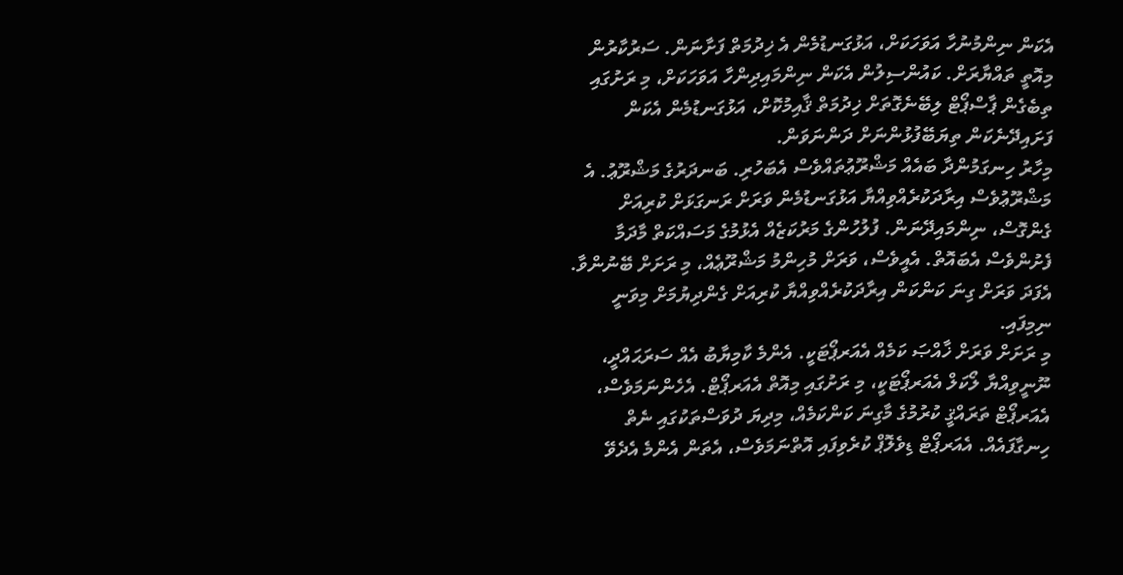އެކަން ނިންމުނުހާ އަވަހަކަށް، އަޅުގަނޑުމެން އެ ޚިދުމަތް ފަށާނަން. ސަރުކާރުން މިއޮތީ ތައްޔާރަށް. ކައުންސިލުން އެކަން ނިންމައިދިންހާ އަވަހަކަށް، މި ރަށުގައި ތިބެގެން ޕާސްޕޯޓް ލިބޭނެގޮތަށް ޚިދުމަތް ޤާއިމުކޮށް، އަޅުގަނޑުމެން އެކަން ފަށައިދޭނެކަން ތިޔަބޭފުޅުންނަށް ދަންނަވަން.
މިހާރު ހިނގަމުންދާ ބައެއް މަޝްރޫޢުތައްވެސް އެބަހުރި. ބަނދަރުގެ މަޝްރޫޢު. އެ މަޝްރޫޢުވެސް އިރާދަކުރެއްވިއްޔާ އަޅުގަނޑުމެން ވަރަށް ރަނގަޅަށް ކުރިއަށް ގެންގޮސް، ނިންމައިދޭނަން. ފުލުހުންގެ މަރުކަޒެއް އެޅުމުގެ މަސައްކަތް މާދަމާ ފެށުންވެސް އެބައޮތް. އެއީވެސް، ވަރަށް މުހިންމު މަޝްރޫޢެއް، މި ރަށަށް ބޭނުންވާ. އެފަދަ ވަރަށް ގިނަ ކަންކަން އިރާދަކުރެއްވިއްޔާ ކުރިއަށް ގެންދިޔުމަށް މިވަނީ ނިމިފައި.
މި ރަށަށް ވަރަށް ޚާއްޞަ ކަމެއް އެއަރޕޯޓަކީ. އެންމެ ކާމިޔާބު އެއް ސަރަޙައްދީ، ނޫނީވިއްޔާ ލޯކަލް އެއަރޕޯޓަކީ، މި ރަށުގައި މިއޮތް އެއަރޕޯޓް. އެހެންނަމަވެސް، އެއަރޕޯޓް ތަރައްޤީ ކުރުމުގެ މާގިނަ ކަންކަމެއް، މިދިޔަ ދުވަސްތަކުގައި ނެތް ހިނގާފައެއް. އެއަރޕޯޓް ޑިވެލޮޕް ކުރެވިފައި އޮތްނަމަވެސް، އެތަން އެންމެ އެދެވޭ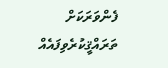ފެންވަރަކަށް ތަރައްޤީކުރެވިފައެއް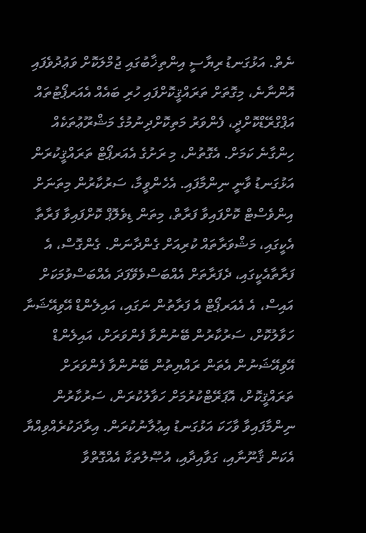ނެތް. އަޅުގަނޑު ރިޔާސީ އިންތިޚާބުގައި ޖުމްލަކޮށް ވަޢުދުވެފައި އޮންނާނެ، މިގޮތަށް ތަރައްޤީކޮށްފައި ހުރި ބައެއް އެއަރޕޯޓުތައް އަޕްގްރޭޑްކޮށްދީ، ފެންވަރު މަތިކޮށްދިނުމުގެ މަޝްރޫޢުތަކެއް ހިންގާނެ ކަމަށް. އެގޮތުން، މި ރަށުގެ އެއަރޕޯޓް ތަރައްޤީކުރަން އަޅުގަނޑު ވާނީ ނިންމާފައި. އެހެންވީމާ، ސަރުކާރުން މިތަނަށް އިންވެސްޓް ކޮށްފައިވާ ފަރާތް، މިތަން ޑިވެލޮޕް ކޮށްފައިވާ ފަރާތާ އެކީގައި، މަޝްވަރާތައް ކުރިއަށް ގެންދާނަން. ގެންގޮސް، އެ ފަރާތާއެކީގައި، ދެފަރާތަށް އެއްބަސްވެވޭފަދަ އެއްބަސްވުމަކަށް އައިސް، އެ އެއަރޕޯޓް އެ ފަރާތުން ނަގައި، އައިލެންޑް އޭވިއޭޝަނާ ހަވާލުކޮށް، ސަރުކާރުން ބޭނުންވާ ފެންވަރަށް، އައިލެންޑް އޭވިއޭޝަނުން އެތަން ރައްޔިތުން ބޭނުންވާ ފެންވަރަށް ތަރައްޤީކޮށް، އޮޕަރޭޓްކުރުމަށް ހަވާލުކުރަން، ސަރުކާރުން ނިންމާފައިވާ ވާހަކަ އަޅުގަނޑު އިޢުލާނުކުރަން. އިރާދަކުރެއްވިއްޔާ އެކަން ޤާނޫނާއި، ގަވާއިދާއި، އުޞޫލުތަކާ އެއްގޮތްވާ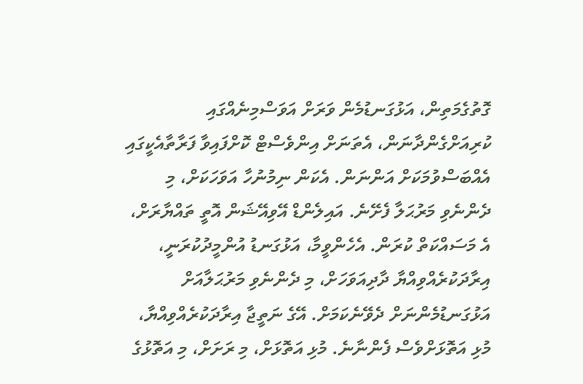ގޮތުގެމަތިން، އަޅުގަނޑުމެން ވަރަށް އަވަސްމިނެއްގައި ކުރިއަށްގެންދާނަން، އެތަނަށް އިންވެސްޓް ކޮށްފައިވާ ފަރާތާއެކީގައި އެއްބަސްވުމަކަށް އަންނަން. އެކަން ނިމުނުހާ އަވަހަކަށް، މި ދެންނެވި މަރުޙަލާ ފެށޭނެ. އައިލެންޑް އޭވިއޭޝަން އޮތީ ތައްޔާރަށް، އެ މަސައްކަތް ކުރަން. އެހެންވީމާ، އަޅުގަނޑު އުންމީދުކުރަނީ، އިރާދަކުރެއްވިއްޔާ ދާދިއަވަހަށް، މި ދެންނެވި މަރުޙަލާއަށް އަޅުގަނޑުމެންނަށް ދެވޭނެކަމަށް. އޭގެ ނަތީޖާ އިރާދަކުރެއްވިއްޔާ، މުޅި އަތޮޅަށްވެސް ފެންނާނެ. މުޅި އަތޮޅަށް، މި ރަށަށް، މި އަތޮޅުގެ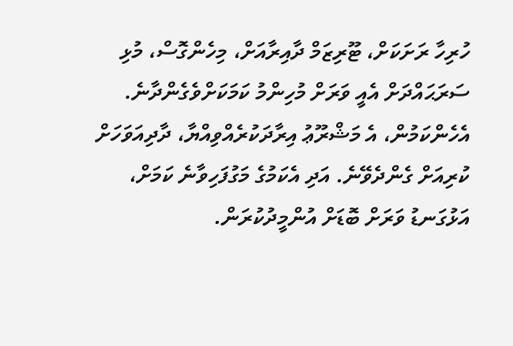ހުރިހާ ރަށަކަށް، ޓޫރިޒަމް ދާއިރާއަށް، މިހެންގޮސް، މުޅި ސަރަޙައްދަށް އެއީ ވަރަށް މުހިންމު ކަމަކަށްވެގެންދާނެ. އެހެންކަމުން، އެ މަޝްރޫޢު އިރާދަކުރެއްވިއްޔާ، ދާދިއަވަހަށް ކުރިއަށް ގެންދެވޭނެ. އަދި އެކަމުގެ މަގުފަހިވާނެ ކަމަށް، އަޅުގަނޑު ވަރަށް ބޮޑަށް އުންމީދުކުރަން.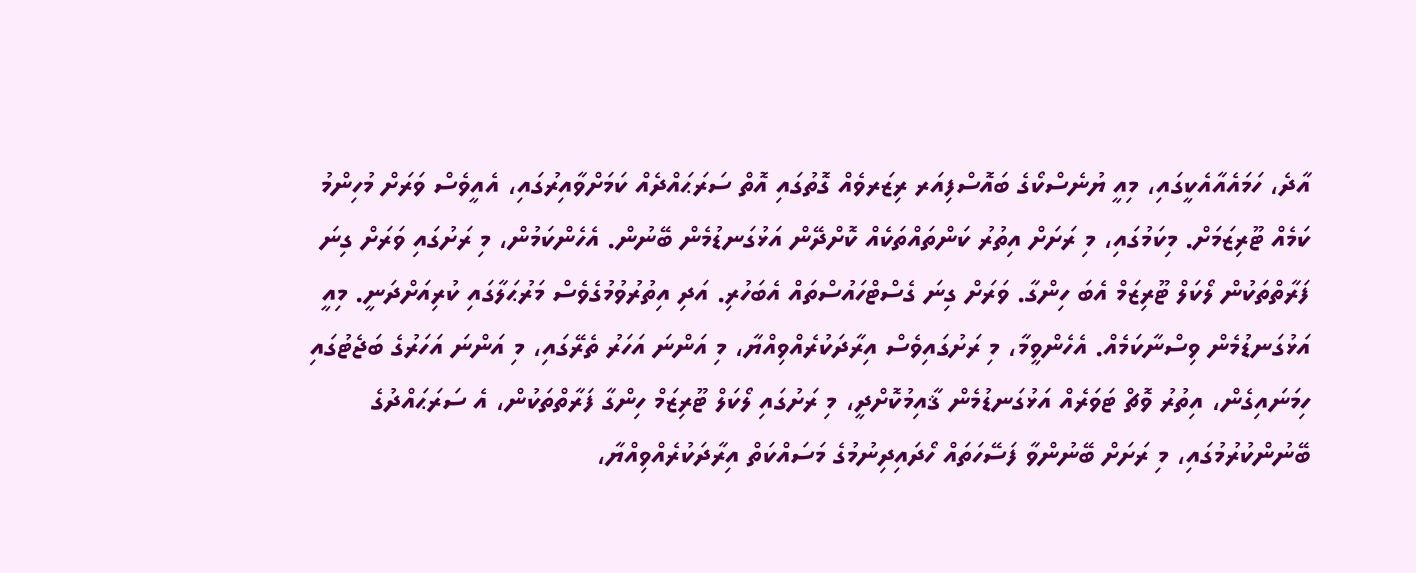އާދެ، ހަމައެއާއެކީގައި، މިއީ ޔުނެސްކޯގެ ބައޮސްފިއަރ ރިޒަރވެއް ގޮތުގައި އޮތް ސަރަޙައްދެއް ކަމަށްވާއިރުގައި، އެއީވެސް ވަރަށް މުހިންމު ކަމެއް ޓޫރިޒަމަށް. މިކަމުގައި، މި ރަށަށް އިތުރު ކަންތައްތަކެއް ކޮށްދޭން އަޅުގަނޑުމެން ބޭނުން. އެހެންކަމުން، މި ރަށުގައި ވަރަށް ގިނަ ފަރާތްތަކުން ލޯކަލް ޓޫރިޒަމް އެބަ ހިންގާ. ވަރަށް ގިނަ ގެސްޓްހައުސްތައް އެބަހުރި. އަދި އިތުރުވުމުގެވެސް މަރުޙަލާގައި ކުރިއަށްދަނީ. މިއީ އަޅުގަނޑުމެން ވިސްނާކަމެއް. އެހެންވީމާ، މި ރަށުގައިވެސް އިރާދަކުރެއްވިއްޔާ، މި އަންނަ އަހަރު ތެރޭގައި، މި އަންނަ އަހަރުގެ ބަޖެޓުގައި ހިމަނައިގެން، އިތުރު ވޮޗް ޓަވަރެއް އަޅުގަނޑުމެން ޤާއިމުކޮށްދީ، މި ރަށުގައި ލޯކަލް ޓޫރިޒަމް ހިންގާ ފަރާތްތަކުން، އެ ސަރަޙައްދުގެ ބޭނުންކުރުމުގައި، މި ރަށަށް ބޭނުންވާ ފަސޭހަތައް ހޯދައިދިނުމުގެ މަސައްކަތް އިރާދަކުރެއްވިއްޔާ،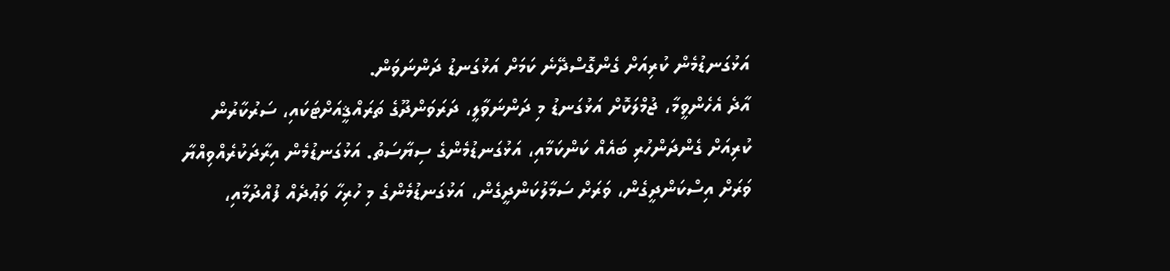އަޅުގަނޑުމެން ކުރިއަށް ގެންގޮސްދޭނެ ކަމަށް އަޅުގަނޑު ދަންނަވަން.
އާދެ އެހެންވީމާ، ޖުމްލަކޮށް އަޅުގަނޑު މި ދަންނަވާލީ، ދަރަވަންދޫގެ ތަރައްޤީއަށްޓަކައި، ސަރުކާރުން ކުރިއަށް ގެންދަންހުރި ބައެއް ކަންކަމާއި، އަޅުގަނޑުމެންގެ ސިޔާސަތު. އަޅުގަނޑުމެން އިރާދަކުރެއްވިއްޔާ ވަރަށް އިސްކަންދީގެން، ވަރަށް ސަމާލުކަންދީގެން، އަޅުގަނޑުމެންގެ މި ހުރިހާ ވަޢުދެއް ފުއްދުމާއި،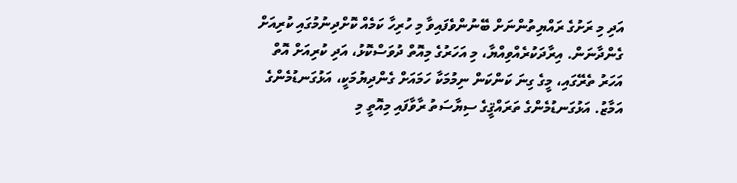އަދި މި ރަށުގެ ރައްޔިތުންނަށް ބޭނުންވެފައިވާ މި ހުރިހާ ކަމެއް ކޮށްދިނުމުގައި ކުރިއަށް ގެންދާނަން. އިރާދަކުރެއްވިއްޔާ، މި އަހަރުގެ މިއޮތް ދުވަސްކޮޅު، އަދި ކުރިއަށް އޮތް އަހަރު ތެރޭގައި، މީގެ ގިނަ ކަންކަން ނިމުމަކާ ހަމައަށް ގެންދިޔުމަކީ، އަޅުގަނޑުމެންގެ އަމާޒު. އަޅުގަނޑުމެންގެ ތަރައްޤީގެ ސިޔާސަތު ރާވާފައި މިއޮތީ މި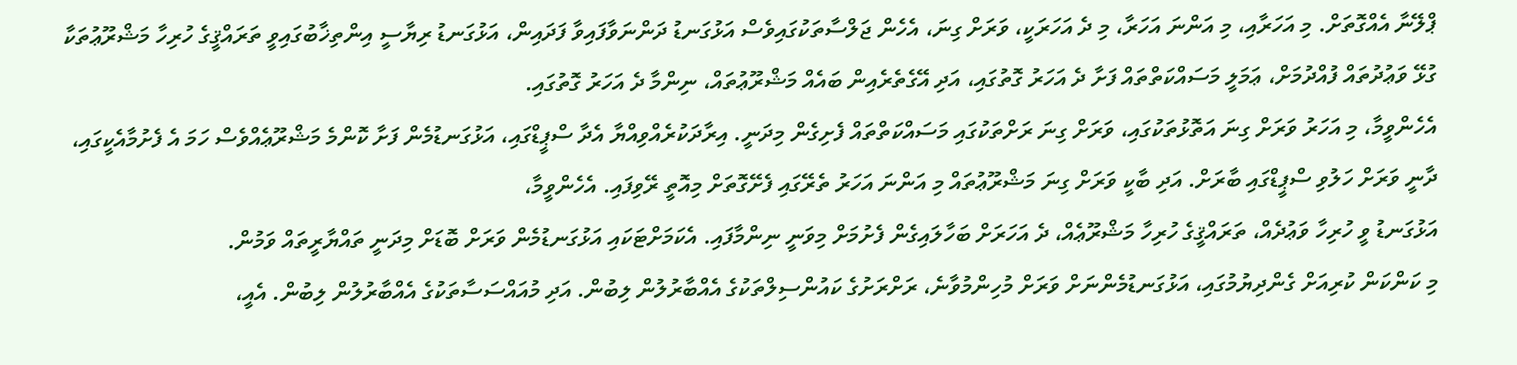ޕްލޭނާ އެއްގޮތަށް. މި އަހަރާއި، މި އަންނަ އަހަރާ، މި ދެ އަހަރަކީ، ވަރަށް ގިނަ، އެހެން ޖަލްސާތަކުގައިވެސް އަޅުގަނޑު ދަންނަވާފައިވާ ފަދައިން، އަޅުގަނޑު ރިޔާސީ އިންތިޚާބުގައިވީ ތަރައްޤީގެ ހުރިހާ މަޝްރޫޢުތަކާ ގުޅޭ ވަޢުދުތައް ފުއްދުމަށް، ޢަމަލީ މަސައްކަތްތައް ފަށާ ދެ އަހަރު ގޮތުގައި، އަދި އޭގެތެރެއިން ބައެއް މަޝްރޫޢުތައް، ނިންމާ ދެ އަހަރު ގޮތުގައި.
އެހެންވީމާ، މި އަހަރު ވަރަށް ގިނަ އަތޮޅުތަކުގައި، ވަރަށް ގިނަ ރަށްތަކުގައި މަސައްކަތްތައް ފެށިގެން މިދަނީ. އިރާދަކުރެއްވިއްޔާ އެދާ ސްޕީޑްގައި، އަޅުގަނޑުމެން ފަށާ ކޮންމެ މަޝްރޫޢެއްވެސް ހަމަ އެ ފެށުމާއެކީގައި، ދާނީ ވަރަށް ހަލުވި ސްޕީޑްގައި ބާރަށް. އަދި ބާކީ ވަރަށް ގިނަ މަޝްރޫޢުތައް މި އަންނަ އަހަރު ތެރޭގައި ފެށޭގޮތަށް މިއޮތީ ރޭވިފައި. އެހެންވީމާ،
އަޅުގަނޑު ވީ ހުރިހާ ވަޢުދެއް، ތަރައްޤީގެ ހުރިހާ މަޝްރޫޢެއް، ދެ އަހަރަށް ބަހާލައިގެން ފެށުމަށް މިވަނީ ނިންމާފައި. އެކަމަށްޓަކައި އަޅުގަނޑުމެން ވަރަށް ބޮޑަށް މިދަނީ ތައްޔާރީތައް ވަމުން.
މި ކަންކަން ކުރިއަށް ގެންދިޔުމުގައި، އަޅުގަނޑުމެންނަށް ވަރަށް މުހިންމުވާނެ، ރަށްރަށުގެ ކައުންސިލްތަކުގެ އެއްބާރުލުން ލިބުން. އަދި މުއައްސަސާތަކުގެ އެއްބާރުލުން ލިބުން. އެއީ،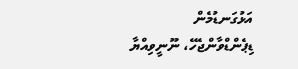އަޅުގަނޑުމެން ޑިޕެންޑްވާންޖެހޭ، ނޫނީވިއްޔާ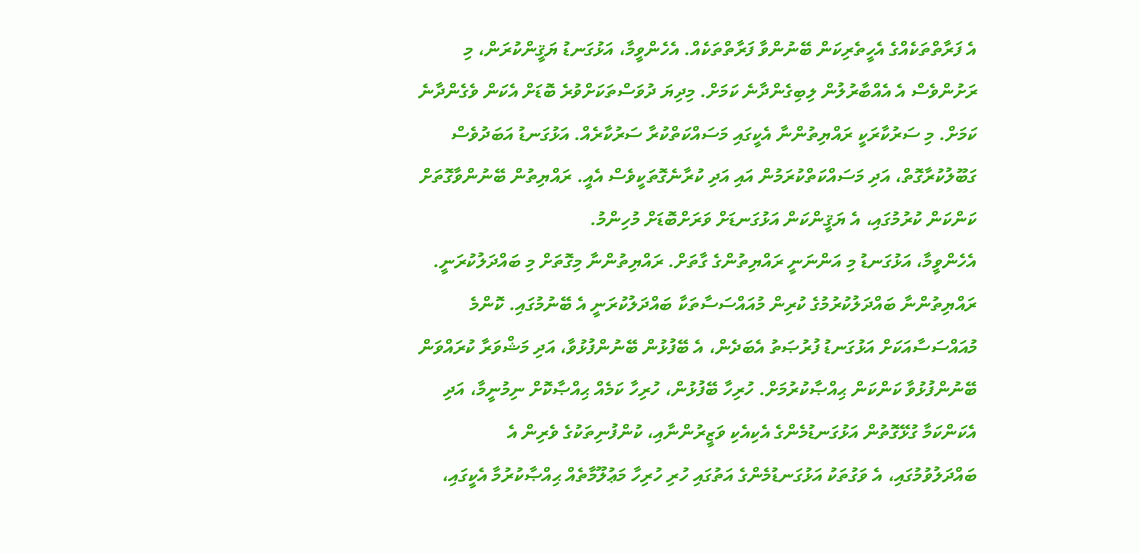އެ ފަރާތްތަކެއްގެ އެހީތެރިކަން ބޭނުންވާ ފަރާތްތަކެއް. އެހެންވީމާ، އަޅުގަނޑު ޔަޤީންކުރަން، މި ރަށުންވެސް އެ އެއްބާރުލުން ލިބިގެންދާނެ ކަމަށް. މިދިޔަ ދުވަސްތަކަށްވުރެ ބޮޑަށް އެކަން ވެގެންދާނެ ކަމަށް. މި ސަރުކާރަކީ ރައްޔިތުންނާ އެކީގައި މަސައްކަތްކުރާ ސަރުކާރެއް. އަޅުގަނޑު އަބަދުވެސް ގަބޫލުކުރާގޮތް، އަދި މަސައްކަތްކުރަމުން އައި އަދި ކުރާނެގޮތަކީވެސް އެއީ. ރައްޔިތުން ބޭނުންވާގޮތަށް ކަންކަން ކުރުމުގައި، އެ ޔަޤީންކަން އަޅުގަނޑަށް ވަރަށްބޮޑަށް މުހިންމު.
އެހެންވީމާ، އަޅުގަނޑު މި އަންނަނީ ރައްޔިތުންގެ ގާތަށް. ރައްޔިތުންނާ މިގޮތަށް މި ބައްދަލުކުރަނީ. ރައްޔިތުންނާ ބައްދަލުކުރުމުގެ ކުރިން މުއައްސަސާތަކާ ބައްދަލުކުރަނީ އެ ބޭނުމުގައި. ކޮންމެ މުއައްސަސާއަކަށް އަޅުގަނޑު ފުރުޞަތު އެބަދެން، އެ ބޭފުޅުން ބޭނުންފުޅުވާ، އަދި މަޝްވަރާ ކުރައްވަން ބޭނުންފުޅުވާ ކަންކަން ޙިއްޞާކުރުމަށް. ހުރިހާ ބޭފުޅުން، ހުރިހާ ކަމެއް ޙިއްޞާކޮށް ނިމުނީމާ، އަދި އެކަންކަމާ ގުޅޭގޮތުން އަޅުގަނޑުމެންގެ އެކިއެކި ވަޒީރުންނާއި، ކުންފުނިތަކުގެ ވެރިން އެ ބައްދަލުވުމުގައި، އެ ވަގުތަކު އަޅުގަނޑުމެންގެ އަތުގައި ހުރި ހުރިހާ މަޢުލޫމާތެއް ޙިއްޞާކުރުމާ އެކީގައި،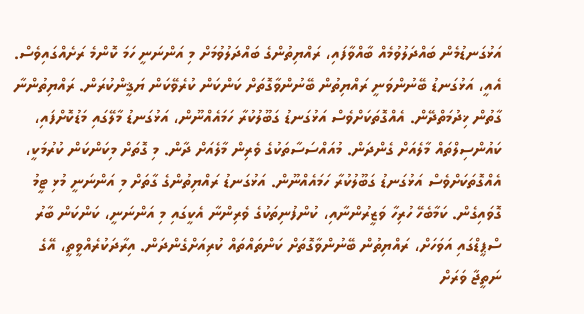އަޅުގަނޑުމެން ބައްދަލުވުމެއް ބާއްވާފައި، ރައްޔިތުންގެ ބައްދަލުވުމަށް މި އަންނަނީ ހަމަ ކޮންމެ ރަށެއްގައިވެސް.
އެއީ، އަޅުގަނޑު ބޭނުންވަނީ ރައްޔިތުން ބޭނުންވާގޮތަށް ކަންކަން ކުރެވޭކަން ޔަޤީންކުރަން. ރައްޔިތުންނާ ގާތުން ޚިދުމަތްދޭން. އެއްގޮތަކަށްވެސް އަޅުގަނޑު ގަބޫލުކުރާ ހަމައެއްނޫން، އަޅުގަނޑު މާލޭގައި މަޑުކޮށްފައި، ކައުންސިލްތައް މާލެއަށް ގެންދަން. މުއައްސަސާތަކުގެ ވެރިން މާލެއަށް ދާން. މި ގޮތަށް މިކަންކަން ކުރުމަކީ، އެއްގޮތަކަށްވެސް އަޅުގަނޑު ގަބޫލުކުރާ ހަމައެއްނޫން. އަޅުގަނޑު ރައްޔިތުންގެ ގާތަށް މި އަންނަނީ މުޅި ޓީމު ގޮވައިގެން. ކަމާބެހޭ ހުރިހާ ވަޒީރުންނާއި، ކުންފުނިތަކުގެ ވެރިންނާ އެކީގައި މި އަންނަނީ، ކަންކަން ބާރު ސްޕީޑްގައި އަވަހަށް، ރައްޔިތުން ބޭނުންވާގޮތަށް ކަންތައްތައް ކުރިއަށްގެންދަން. އިރާދަކުރެއްވީތީ، އޭގެ ނަތީޖާ ވަރަށް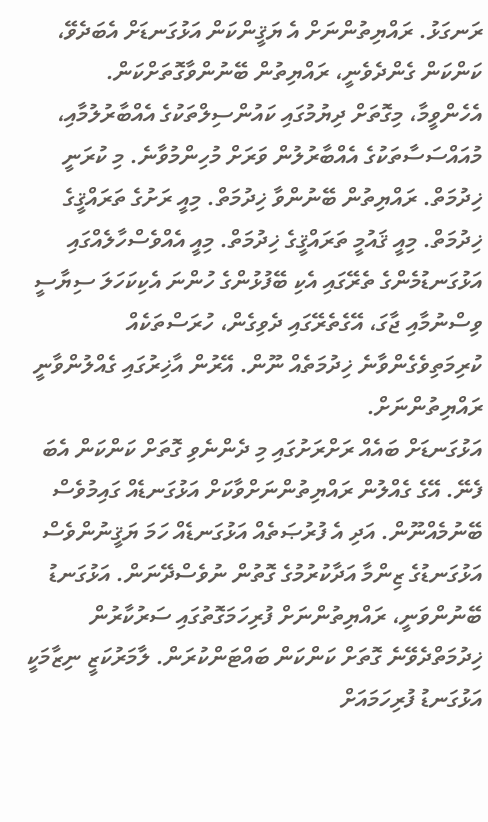ރަނގަޅު. ރައްޔިތުންނަށް އެ ޔަޤީންކަން އަޅުގަނޑަށް އެބަދެވޭ، ކަންކަން ގެންދެވެނީ، ރައްޔިތުން ބޭނުންވާގޮތަށްކަން.
އެހެންވީމާ، މިގޮތަށް ދިޔުމުގައި ކައުންސިލްތަކުގެ އެއްބާރުލުމާއި، މުއައްސަސާތަކުގެ އެއްބާރުލުން ވަރަށް މުހިންމުވާނެ. މި ކުރަނީ ޚިދުމަތް. ރައްޔިތުން ބޭނުންވާ ޚިދުމަތް. މިއީ ރަށުގެ ތަރައްޤީގެ ޚިދުމަތް. މިއީ ޤައުމީ ތަރައްޤީގެ ޚިދުމަތް. މިއީ އެއްވެސްހާލެއްގައި އަޅުގަނޑުމެންގެ ތެރޭގައި އެކި ބޭފުޅުންގެ ހުންނަ އެކިކަހަލަ ސިޔާސީ ވިސްނުމާއި ޖާގަ، އޭގެތެރޭގައި ދެވިގެން، ހުރަސްތަކެއް ކުރިމަތިވެގެންވާނެ ޚިދުމަތެއް ނޫން. އޭރުން އާޚިރުގައި ގެއްލުންވާނީ ރައްޔިތުންނަށް.
އަޅުގަނޑަށް ބައެއް ރަށްރަށުގައި މި ދެންނެވި ގޮތަށް ކަންކަން އެބަ ފެނޭ. އޭގެ ގެއްލުން ރައްޔިތުންނަށްވާކަށް އަޅުގަނޑެއް ގައިމުވެސް ބޭނުމެއްނޫން. އަދި އެ ފުރުޞަތެއް އަޅުގަނޑެއް ހަމަ ޔަޤީނުންވެސް އަޅުގަނޑުގެ ޒިންމާ އަދާކުރުމުގެ ގޮތުން ނުވެސްދޭނަން. އަޅުގަނޑު ބޭނުންވަނީ، ރައްޔިތުންނަށް ފުރިހަމަގޮތުގައި ސަރުކާރުން ޚިދުމަތްދެވޭނެ ގޮތަށް ކަންކަން ބައްޓަންކުރަން. ލާމަރުކަޒީ ނިޒާމަކީ އަޅުގަނޑު ފުރިހަމައަށް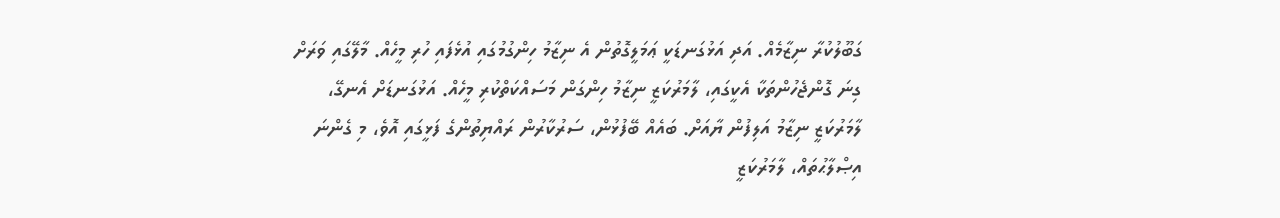ގަބޫލުކުރާ ނިޒާމެއް. އަދި އަޅުގަނޑަކީ ޢަމަލީގޮތުން އެ ނިޒާމު ހިންގުމުގައި އުޅެފައި ހުރި މީހެއް. މާލޭގައި ވަރަށް ގިނަ ގޮންޖެހުންތަކާ އެކީގައި، ލާމަރުކަޒީ ނިޒާމު ހިންގަން މަސައްކަތްކުރި މީހެއް. އަޅުގަނޑަށް އެނގޭ، ލާމަރުކަޒީ ނިޒާމު އަލިފުން ޔާއަށް. ބައެއް ބޭފުޅުން، ސަރުކާރުން ރައްޔިތުންގެ ފަޅީގައި އޮވެ، މި ގެންނަ އިޞްލާޙުތައް، ލާމަރުކަޒީ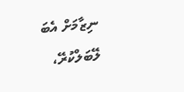ނިޒާމަށް އެބަ ލޭބަލްކުރޭ،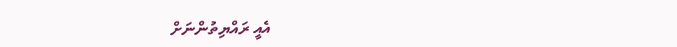އެއީ ރައްޔިތުންނަށް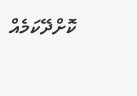ކޮށްދޭކަމެއް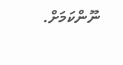ނޫންކަމަށް.